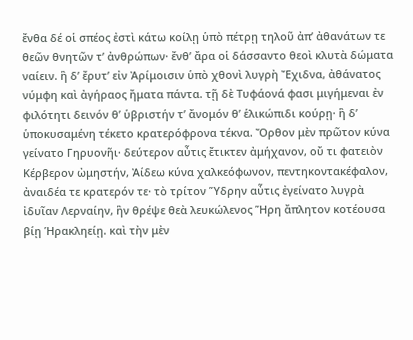ἔνθα δέ οἱ σπέος ἐστὶ κάτω κοίλῃ ὑπὸ πέτρῃ τηλοῦ ἀπʼ ἀθανάτων τε θεῶν θνητῶν τʼ ἀνθρώπων· ἔνθʼ ἄρα οἱ δάσσαντο θεοὶ κλυτὰ δώματα ναίειν. ἣ δʼ ἔρυτʼ εἰν Ἀρίμοισιν ὑπὸ χθονὶ λυγρὴ Ἔχιδνα, ἀθάνατος νύμφη καὶ ἀγήραος ἤματα πάντα. τῇ δὲ Τυφάονά φασι μιγήμεναι ἐν φιλότητι δεινόν θʼ ὑβριστήν τʼ ἄνομόν θʼ ἑλικώπιδι κούρῃ· ἣ δʼ ὑποκυσαμένη τέκετο κρατερόφρονα τέκνα. Ὄρθον μὲν πρῶτον κύνα γείνατο Γηρυονῆι· δεύτερον αὖτις ἔτικτεν ἀμήχανον, οὔ τι φατειὸν Κέρβερον ὠμηστήν, Ἀίδεω κύνα χαλκεόφωνον, πεντηκοντακέφαλον, ἀναιδέα τε κρατερόν τε· τὸ τρίτον Ὕδρην αὖτις ἐγείνατο λυγρὰ ἰδυῖαν Λερναίην, ἣν θρέψε θεὰ λευκώλενος Ἥρη ἄπλητον κοτέουσα βίῃ Ἡρακληείῃ. καὶ τὴν μὲν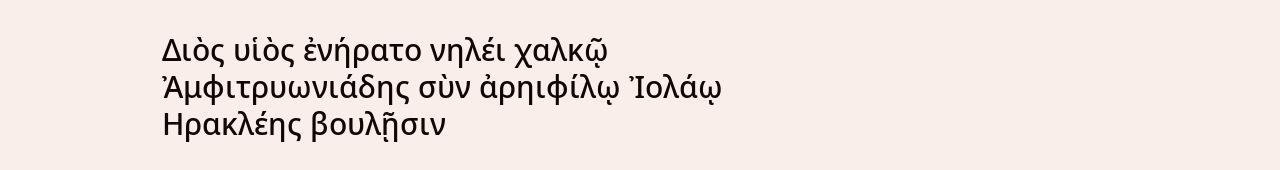Διὸς υἱὸς ἐνήρατο νηλέι χαλκῷ Ἀμφιτρυωνιάδης σὺν ἀρηιφίλῳ Ἰολάῳ Ηρακλέης βουλῇσιν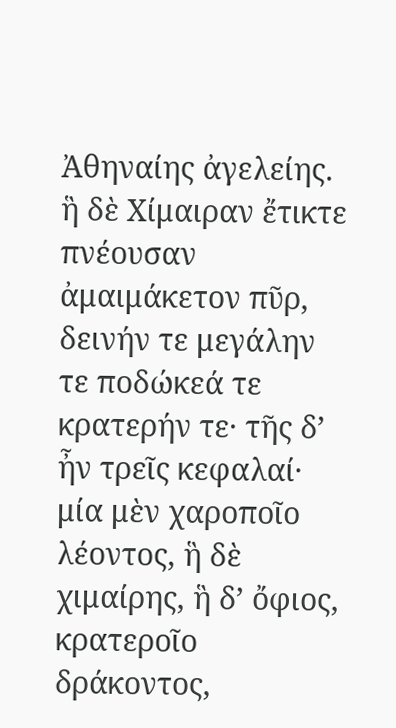Ἀθηναίης ἀγελείης. ἣ δὲ Χίμαιραν ἔτικτε πνέουσαν ἀμαιμάκετον πῦρ, δεινήν τε μεγάλην τε ποδώκεά τε κρατερήν τε· τῆς δʼ ἦν τρεῖς κεφαλαί· μία μὲν χαροποῖο λέοντος, ἣ δὲ χιμαίρης, ἣ δʼ ὄφιος, κρατεροῖο δράκοντος,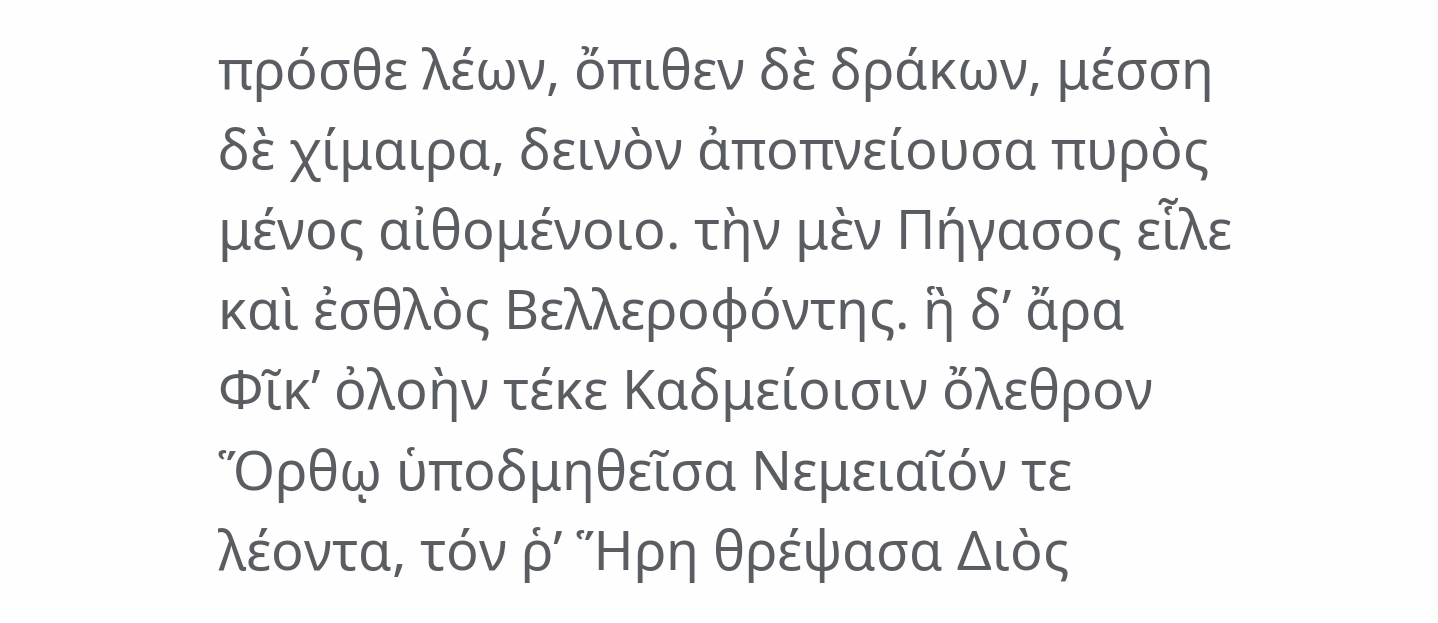πρόσθε λέων, ὄπιθεν δὲ δράκων, μέσση δὲ χίμαιρα, δεινὸν ἀποπνείουσα πυρὸς μένος αἰθομένοιο. τὴν μὲν Πήγασος εἷλε καὶ ἐσθλὸς Βελλεροφόντης. ἣ δʼ ἄρα Φῖκʼ ὀλοὴν τέκε Καδμείοισιν ὄλεθρον Ὅρθῳ ὑποδμηθεῖσα Νεμειαῖόν τε λέοντα, τόν ῥʼ Ἥρη θρέψασα Διὸς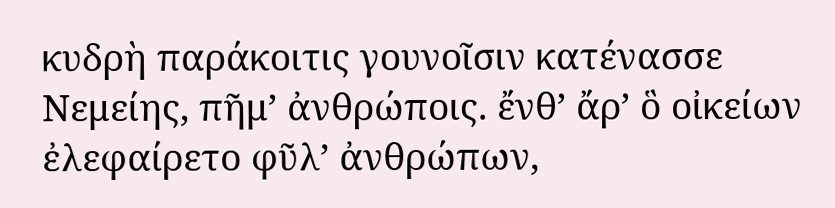κυδρὴ παράκοιτις γουνοῖσιν κατένασσε Νεμείης, πῆμʼ ἀνθρώποις. ἔνθʼ ἄρʼ ὃ οἰκείων ἐλεφαίρετο φῦλʼ ἀνθρώπων,